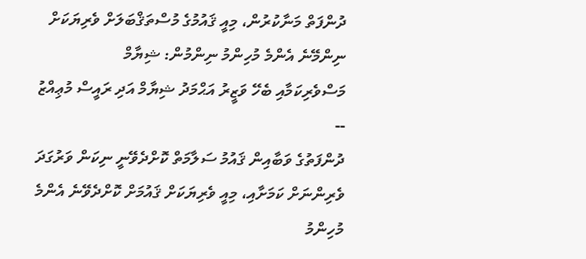ދުންފަތް މަނާކުރުން، މިއީ ޤައުމުގެ މުސްތަޤްބަލަށް ވެރިޔަކަށް ނިންމޭނެ އެންމެ މުހިންމު ނިންމުން: ޝިޔާމް
މަސްވެރިކަމާއި ބެހޭ ވަޒީރު އަޙްމަދު ޝިޔާމް އަދި ރައީސް މުޢިއްޒު --
ދުންފަތުގެ ވަބާއިން ޤައުމު ސަލާމަތް ކޮށްދެވޭނީ ނިކަން ވަރުގަދަ ވެރިންނަށް ކަމަށާއި، މިއީ ވެރިޔަކަށް ޤައުމަށް ކޮށްދެވޭނެ އެންމެ މުހިންމު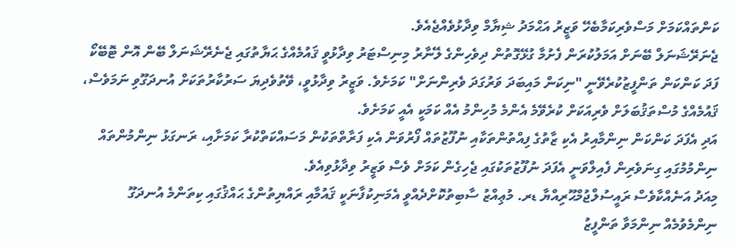ކަންތައްކަމަށް މަސްވެރިކަމާބެހޭ ވަޒީރު އަޙްމަދު ޝިޔާމް ވިދާޅުވެއްޖެއެވެ.
ޖެނަރޭޝަނަލް ބޭނަށް އަމަލުކުރަން ފެށުމާ ގުޅޭގޮތުން ދިވެހިންގެ ލޭނާރު މިނިސްޓަރު ވިދާޅުވީ ޤައުމެއްގެ ޙަޔާތުގައި ޖެނެރޭޝަނަލް ބޭން އޮން ޓޮބޭކޯ ފަދަ ކަންކަން ތަންފީޒުކުރެވޭނީ "ނިކަން މައިބަދަ ވަރުގަދަ ވެރިންނަށް" ކަމަށެވެ. ވަޒީރު ވިދާޅުވީ، ވޭތުވެދިޔަ ސަރުކާރުތަކަށް އުނދަގޫވި ނަމަވެސް، ޤައުމެއްގެ މުސްތަޤުބަލަށް ވެރިއަކަށް ކުރެވޭމެ އެންމެ މުހިންމު އެއް ކަމަކީ އެއީ ކަމަށެވެ.
އަދި އެފަދަ ކަންކަން ނިންމާއިރު އެކި ޒާތުގެ ފިއްތުންތަކާއި ނުފޫޒުތައް ފޯރުވަން އެކި ފަރާތްތަކުން މަސައްކަތްކުރާ ކަމަށާއި، ރަނގަޅު ނިންމުންތައް ނިންމުމުގައި ގިނަވެރިން ފެއިލްވަނީ އެފަދަ ނުފޫޒުތަކުގައި ޖެހިގެން ކަމަށް ވެސް ވަޒީރު ވިދާޅުވިއެވެ.
މިއަދު އަނެއްކާވެސް ރައީސުލްޖުމްޙޫރިއްޔާ ޑރ. މުޢިއްޒު ސާބިތުކޮށްދެއްވީ އެމަނިކުފާނަކީ ޤައުމާއި ރައްޔިތުންގެ ޙައްޤުގައި ކިތަންމެ އުނދަގޫ ނިންމެވުމެއް ނިންމަވާ ތަންފީޒު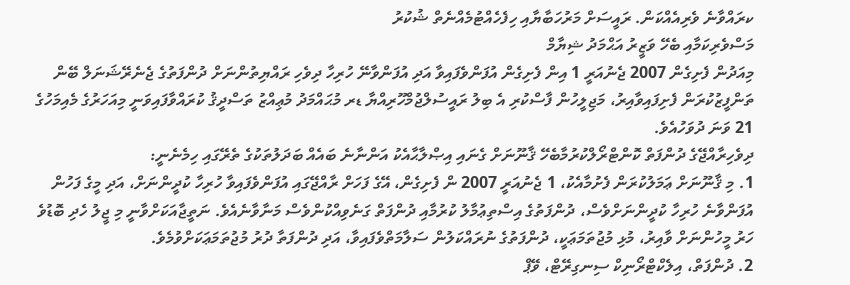ކރައްވާނެ ވެރިއެއްކަން. ރައީސަށް މަރުހަބާޔާއި ހިފެހެއްޓުމެއްނެތް ޝުކުރު
މަސްވެރިކަމާއި ބެހޭ ވަޒީރު އަޙްމަދު ޝިޔާމް
މިއަދުން ފެށިގެން 2007 ޖެނުއަރީ 1 އިން ފެށިގެން އުފަންވެފައިވާ އަދި އުފަންވާނޭ ހުރިހާ ދިވެހި ރައްޔިތުންނަށް ދުންފަތުގެ ޖެނެރޭޝަނަލް ބޭން ތަންފީޒުކުރަން ފެށިފައިވާއިރު، މަޖިލީހުން ފާސްކުރި އެ ބިލު ރައީސުލްޖުމްހޫރިއްޔާ ޑރ މުޙައްމަދު މުޢިއްޒު ތަސްދީޤު ކުރައްވާފައިވަނީ މިއަހަރުގެ މެއިމަހުގެ 21 ވަނަ ދުވަހުއެވެ.
ދިވެހިރާއްޖޭގެ ދުންފަތް ކޮންޓްރޯލްކުރުމާބެހޭ ޤާނޫނަށް ގެނައި އިޞްލާޙާއެކު އަންނާނެ ބައެއް ބަދަލުތަކުގެ ތެރޭގައި ހިމެނެނީ:
1. މި ޤާނޫނަށް ޢަމަލުކުރަން ފެށުމާއެކު، 1 ޖެނުއަރީ 2007 ން ފެށިގެން، އޭގެ ފަހަށް ރާއްޖޭގައި އުފަންވެފައިވާ ހުރިހާ ކުދީންނަށް، އަދި މީގެ ފަހުން އުފަންވާނެ ހުރިހާ ކުދީންނަށްވެސް، ދުންފަތުގެ އިސްތިޢުމާލު ކުރުމާއި ދުންފަތް ގަނެވިއްކުންވެސް މަނާވާނެއެވެ. ނަތީޖާއަކަށްވާނީ މި ޖީލު ހެދި ބޮޑުވެ ހަރު މީހުންނަށް ވާއިރު، މުޅި މުޖުތަމަޢަކީ، ދުންފަތުގެ ނުރައްކަލުން ސަލާމަތްވެފައިވާ، އަދި ދުންފަތާ ދުރު މުޖުތަމަޢަކަށްވުމެވެ.
2. ދުންފަތް، އިލެކްޓްރޯނިކް ސިނގިރޭޓް، ވޭޕް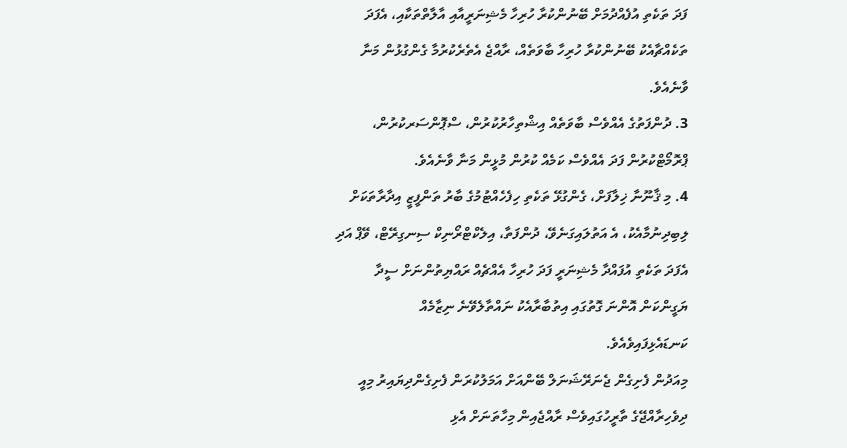ފަދަ ތަކެތި އުފެއްދުމަށް ބޭނުންކުރާ ހުރިހާ މެޝިނަރީއާއި އާލާތްތަކާއި، އެފަދަ ތަކެއްޗާއެކު ބޭނުންކުރާ ހުރިހާ ބާވަތެއް، ރާއްޖެ އެތެރެކުރުމާ ގެންގުޅުން މަނާ ވާނެއެވެ.
3. ދުންފަތުގެ އެއްވެސް ބާވަތެއް އިޝްތިހާރުކުރުން، ސްޕޮންސަރކުރުން، ޕްރޮމޯޓްކުރުން ފަދަ އެއްވެސް ކަމެއް ކުރުން މުޅީން މަނާ ވާނެއެވެ.
4. މި ޤާނޫނާ ޚިލާފަށް، ގެންގުޅޭ ތަކެތި ހިފެހެއްޓުމުގެ ބާރު ތަންފީޒީ އިދާރާތަކަށް ލިބިދިނުމާއެކު، އެ އަތުލައިގަނެވޭ، ދުންފަތާ، އިލެކްޓްރޯނިކް ސިނގިރޭޓް، ވޭޕް އަދި އެފަދަ ތަކެތި އުފައްދާ މެޝިނަރީ ފަދަ ހުރިހާ އެއްޗެއް ރައްޔިތުންނަށް ސީދާ ޔަގީންކަން އޮންނަ ގޮތުގައި އިތުބާރާއެކު ނައްތާލެވޭނެ ނިޒާމެއް ކަނޑައެޅިފައިވެއެވެ.
މިއަދުން ފެށިގެން ޖެނަރޭޝަނަލް ބޭންއަށް އަމަލުކުރަން ފެށިގެންދިޔައިރު މިއީ ދިވެހިރާއްޖޭގެ ތާރީހުގައިވެސް ރާއްޖެއިން މިހާތަނަށް އެޅި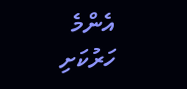އެންމެ ހަރުކަށި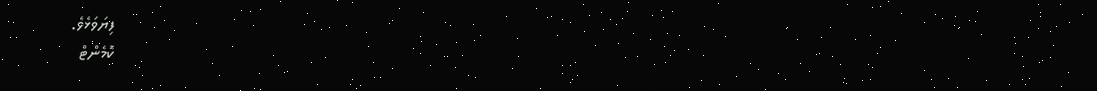ފިޔަވަޅެވެ.
ކޮމެންޓް